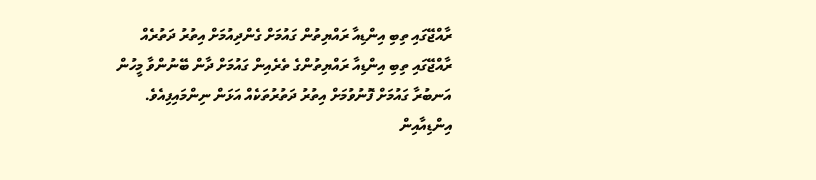ރާއްޖޭގައި ތިބި އިންޑިއާ ރައްޔިތުން ގައުމަށް ގެންދިއުމަށް އިތުރު ދަތުރެއް
ރާއްޖޭގައި ތިބި އިންޑިއާ ރައްޔިތުންގެ ތެރެއިން ގައުމަށް ދާން ބޭނުންވާ މީހުން އަނބުރާ ގައުމަށް ފޮނުވުމަށް އިތުރު ދަތުރުތަކެއް އަޅަން ނިންމައިފިއެވެ.
އިންޑިއާއިން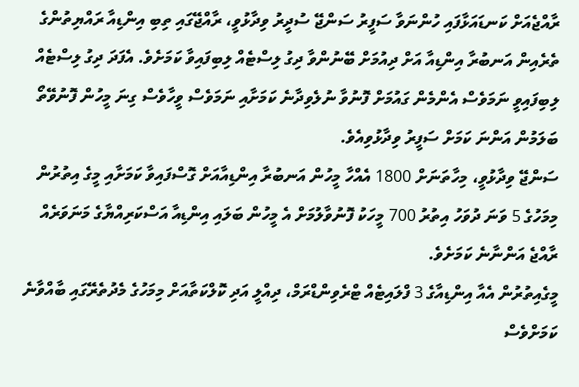ރާއްޖެއަށް ކަނޑައަޅާފައި ހުންނަވާ ސަފީރު ސަންޖޭ ސުދީރު ވިދާޅުވީ، ރާއްޖޭގައި ތިބި އިންޑިއާ ރައްޔިތުންގެ ތެރެއިން އަނބުރާ އިންޑިއާ އަށް ދިއުމަށް ބޭނުންވާ ދިގު ލިސްޓެއް ލިބިފައިވާ ކަމަށެވެ. އެފަދަ ދިގު ލިސްޓެއް ލިބިފައިވީ ނަމަވެސް އެންމެން ގައުމަށް ފޮނުވާ ނުލެވިދާނެ ކަމަށާއި ނަމަވެސް ވީހާވެސް ގިނަ މީހުން ފޮނުވޭތޯ ބަލަމުން އަންނަ ކަމަށް ސަފީރު ވިދާޅުވިއެވެ.
ސަންޖޭ ވިދާޅުވީ، މިހާތަނަށް 1800 އެއްހާ މީހުން އަނބުރާ އިންޑިއާއަށް ގޮސްފައިވާ ކަމަށާއި މީގެ އިތުރުން މިމަހުގެ 5 ވަނަ ދުވަހު އިތުރު 700 މީހަކު ފޮނުވާލުމަށް އެ މީހުން ބަލައި އިންޑިއާ އަސްކަރިއްޔާގެ މަނަވަރެއް ރާއްޖެ އަންނާނެ ކަމަށެވެ.
މީގެއިތުރުން އެއާ އިންޑިއާގެ 3 ފްލައިޓެއް ޓްރެވިންޑްރަމް، ދިއްލީ އަދި ކޮލްކަތާއަށް މިމަހުގެ މެދުތެރޭގައި ބާއްވާނެ ކަމަށްވެސް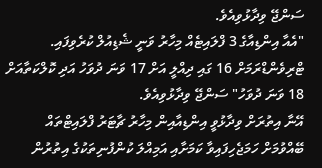ސަންޖޭ ވިދާޅުވިއެވެ.
"އެއާ އިންޑިއާގެ 3 ފްލައިޓެއް މިހާރު ވަނީ ޝެޑިއުލް ކުރެވިފައި. ޓްރިވެންޑްރަމަށް 16 ގައި ދިއްލީ އަށް 17 ވަނަ ދުވަހު އަދި ކޮލްކަތާއަށް 18 ވަނަ ދުވަހު" ސަންޖޭ ވިދާޅުވިއެވެ.
އޭނާ އިތުރަށް ވިދާޅުވީ އިންޑިއާއިން މިހާރު ޗާޓަރު ފްލައިޓްތައް ބޭއްވުމަށް ހަމަޖެހިފައިވާ ކަމަށާއި އަމިއްލަ ކުންފުނިތަކުގެ އިތުރުން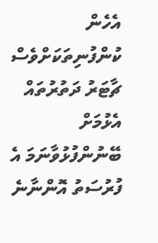އެހެން ކުންފުނިތަކަށްވެސް ޗާޓަރު ދަތުރުތައް އެޅުމަށް ބޭނުންފުޅުވާނަމަ އެ ފުރުސަތު އޮންނާނެ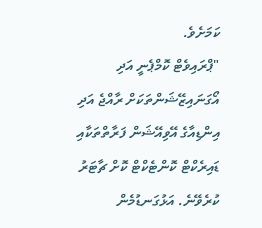ކަމަށެވެ.
"ޕްރައިވެޓް ކޮމްޕެނީ އަދި އޯގަނައިޒޭޝަންތަކަށް ރާއްޖެ އަދި އިންޑިއާގެ އޭވިއޭޝަން ފަރާތްތަކާއި ޑައިރެކްޓް ކޮންޓެކްޓް ކޮށް ޗާޓަރު ކުރެވޭނެ. އަޅުގަނޑުމެން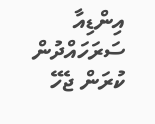އިންޑިއާ ސަރަހައްދުން ކުރަން ޖެހޭ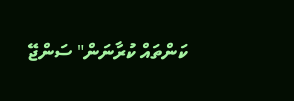ކަންތައް ކުރާނަން" ސަންޖޭ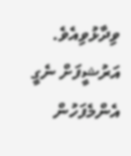ވިދާޅުވިއެވެ.
އަރުޝީފަށް ނެގީ
އެންމެފަހުން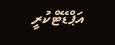އަޕްޑޭޓްކުރީ